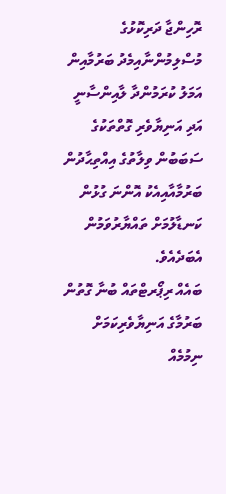ރޮހިންޖާ ދަރިކޮޅުގެ މުސްލިމުންނާއިމެދު ބަރުމާއިން އަމަލު ކުރަމުންދާ ލާއިންސާނީ އަދި އަނިޔާވެރި ގޮތްތަކުގެ ސަބަބުން ވިލާތުގެ އިއްތިޙާދުން ބަރުމާއާއިއެކު އޮންނަ ގުޅުން ކަނޑާލުމަށް ތައްޔާރުވަމުން އެބަދެއެވެ.
ބައެއް ރިޕޯރޓްތައް ބުނާ ގޮތުން ބަރުމާގެ އަނިޔާވެރިކަމަށް ނިމުމެއް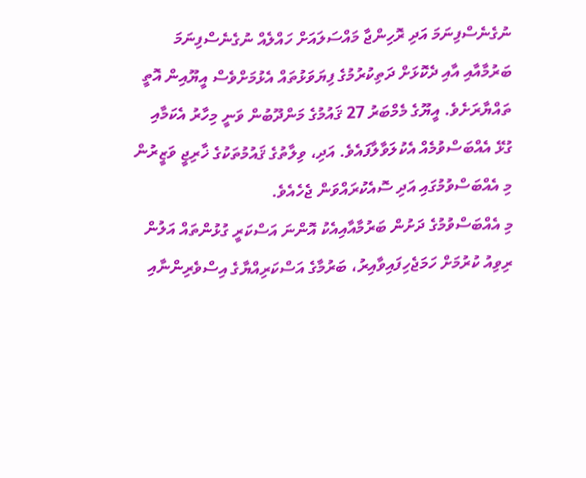ނުގެނެސްފިނަމަ އަދި ރޮހިންޖާ މައްސަލައަށް ހައްލެއް ނުގެނެސްފިނަމަ ބަރުމާއާއި އާއި ދެކޮޅަށް ދަތިކުރުމުގެ ފިޔަވަޅުތައް އެޅުމަށްވެސް އީޔޫއިން އޮތީ ތައްޔާރަށެވެ. އީޔޫގެ މެމްބަރު 27 ޤައުމުގެ މަންދޫބުން ވަނީ މިހާރު އެކަމާއި ގުޅޭ އެއްބަސްވުމެއް އެކުލަވާލާފައެވެ. އަދި، ވިލާތުގެ ޤައުމުތަކުގެ ޚާރިޖީ ވަޒީރުން މި އެއްބަސްވުމުގައި އަދި ސޮއެކުރައްވަން ޖެހެއެވެ.
މި އެއްބަސްވުމުގެ ދަށުން ބަރުމާއާއިއެކު އޮންނަ އަސްކަރީ ގުޅުންތައް އަލުން ރިވިއު ކުރުމަށް ހަމަޖެހިފައިވާއިރު، ބަރުމާގެ އަސްކަރިއްޔާގެ އިސްވެރިންނާއި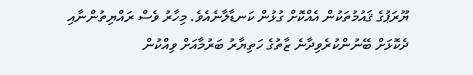ޔޫރަޕުގެ ޤައުމުތަކުން އެއްކޮށް ގުޅުން ކަނޑާލާނެއެވެ. މިހާރު ވެސް ރައްޔިތުންނާއި ދެކޮޅަށް ބޭނުންކުރެވިދާނެ ޒާތުގެ ހަތިޔާރު ބަރުމާއަށް ވިއްކުން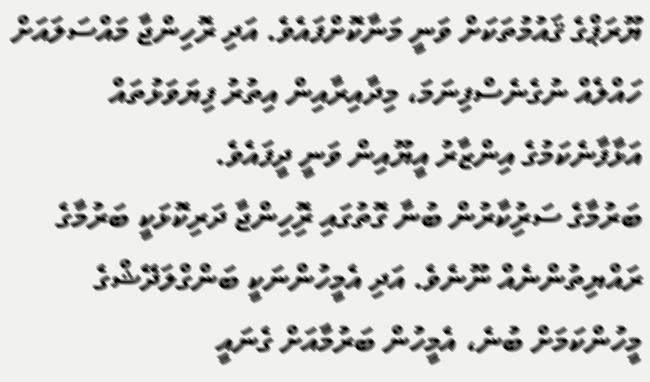ޔޫރަޕްގެ ޤައުމުތަކަށް ވަނީ މަނާކޮށްފައެވެ. އަދި ރޮހިންޖާ މައްސަލައަށް ހައްލެއް ނުގެނެސްފިނަމަ، މިދާއިރާއިން އިތުރު ފިޔަވަޅުތައް އަޅާފާނެކަމުގެ އިންޒާރު އީޔޫއިން ވަނީ ދީފައެވެ.
ބަރުމާގެ ސަރުިކާރުން ބުނާ ގޮތުގައި ރިޮހިންޖާ ދަރިކޮޅަކީ ބަރުމާގެ ރައްޔިތުންނެއް ނޫނެވެ. އަދި އެމީހުންނަކީ ބަންގްލަދޭޝްގެ މީހުންކަމަށް ބުނެ، އެމީހުން ބަރުމާއަށް ގެނައީ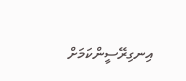އިނގިރޭސީންކަމަށް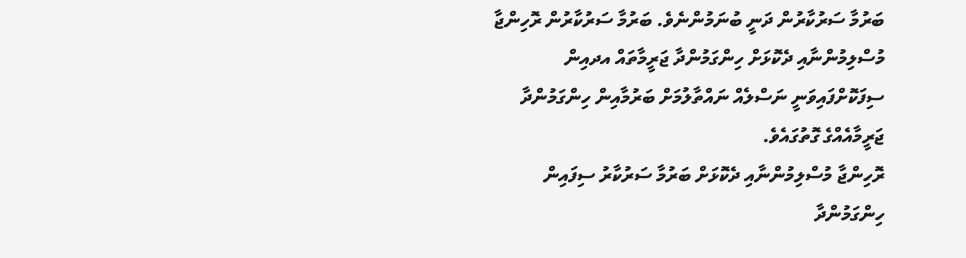ބަރުމާ ސަރުކާރުން ދަނީ ބުނަމުންނެވެ. ބަރުމާ ސަރުކާރުން ރޮހިންޖާ މުސްލިމުންނާއި ދެކޮޅަށް ހިންގަމުންދާ ޖަރީމާތައް އދއިން ސިފަކޮށްފައިވަނީ ނަސްލެއް ނައްތާލުމަށް ބަރުމާއިން ހިންގަމުންދާ ޖަރީމާއެއްގެ ގޮތުގައެވެ.
ރޮހިންޖާ މުސްލިމުންނާއި ދެކޮޅަށް ބަރުމާ ސަރުކާރު ސިފައިން ހިންގަމުންދާ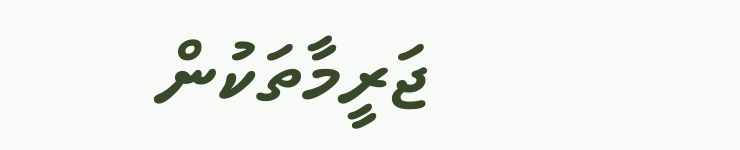ޖަރީމާތަކުން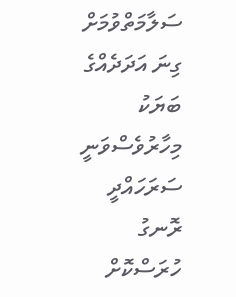ސަލާމަތްވުމަށް ގިނަ އަދަދެއްގެ ބަޔަކު މިހާރުވެސްވަނީ ސަރަހައްދީ ރޮނގު ހުރަސްކޮށް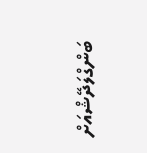ބަންގްލަދޭޝްއަށް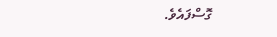ގޮސްފައެވެ.